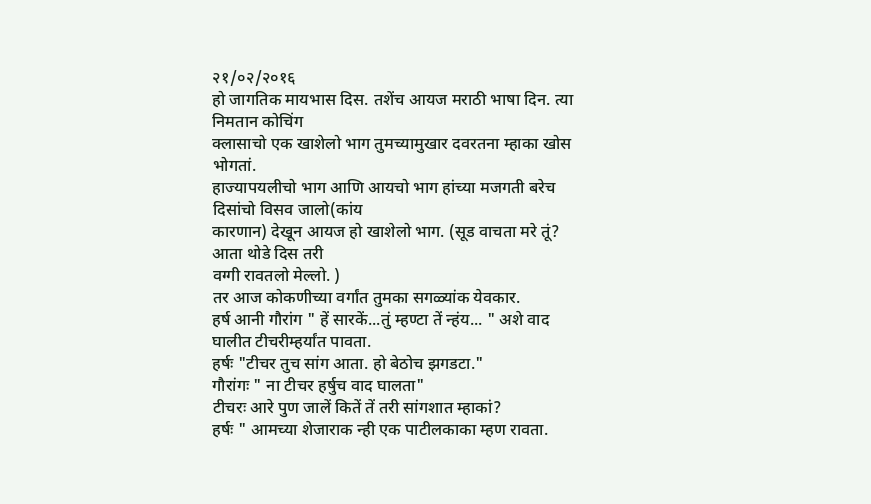२१/०२/२०१६
हो जागतिक मायभास दिस. तशेंच आयज मराठी भाषा दिन. त्या निमतान कोचिंग
क्लासाचो एक खाशेलो भाग तुमच्यामुखार दवरतना म्हाका खोस भोगतां.
हाज्यापयलीचो भाग आणि आयचो भाग हांच्या मजगती बरेच दिसांचो विसव जालो(कांय
कारणान) देखून आयज हो खाशेलो भाग. (सूड वाचता मरे तूं? आता थोडे दिस तरी
वग्गी रावतलो मेल्लो. )
तर आज कोकणीच्या वर्गांत तुमका सगळ्यांक येवकार.
हर्ष आनी गौरांग " हें सारकें...तुं म्हण्टा तें न्हंय... " अशे वाद घालीत टीचरीम्हर्यांत पावता.
हर्षः "टीचर तुच सांग आता. हो बेठोच झगडटा."
गौरांगः " ना टीचर हर्षुच वाद घालता"
टीचरः आरे पुण जालें कितें तें तरी सांगशात म्हाकां?
हर्षः " आमच्या शेजाराक न्ही एक पाटीलकाका म्हण रावता.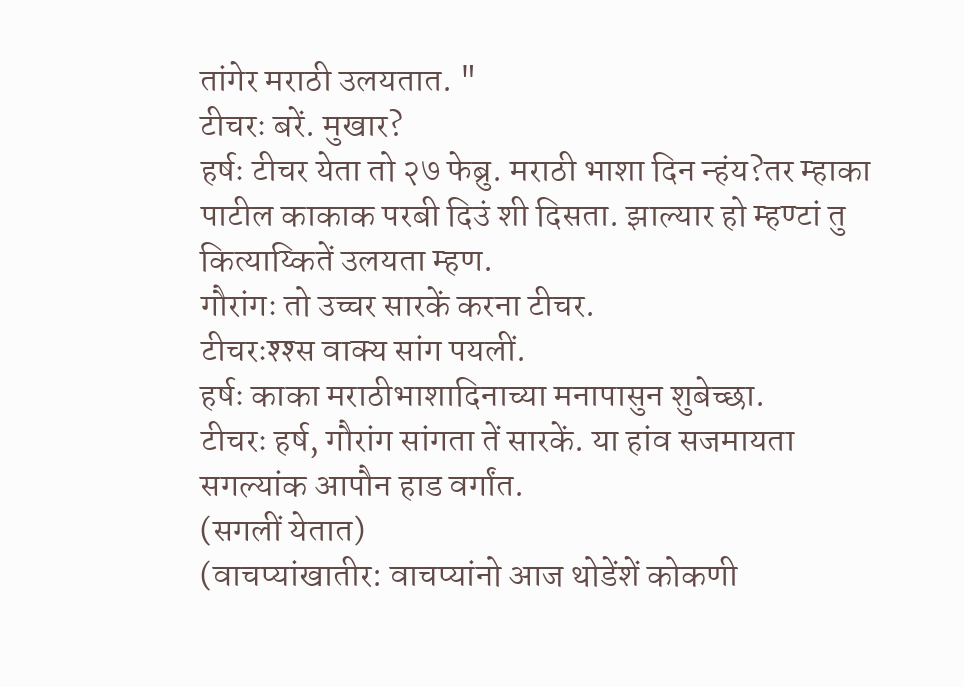तांगेर मराठी उलयतात. "
टीचरः बरें. मुखार?
हर्षः टीचर येता तो २७ फेब्रु. मराठी भाशा दिन न्हंय?तर म्हाका पाटील काकाक परबी दिउं शी दिसता. झाल्यार हो म्हण्टां तु कित्याय्कितें उलयता म्हण.
गौरांगः तो उच्चर सारकें करना टीचर.
टीचरःश्श्स वाक्य सांग पयलीं.
हर्षः काका मराठीभाशादिनाच्या मनापासुन शुबेच्छा.
टीचरः हर्ष, गौरांग सांगता तें सारकें. या हांव सजमायता सगल्यांक आपौन हाड वर्गांत.
(सगलीं येतात)
(वाचप्यांखातीर: वाचप्यांनो आज थोडेंशें कोकणी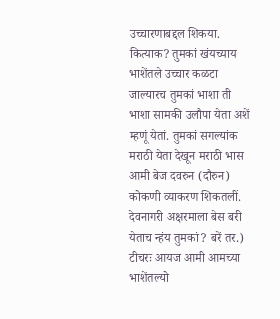उच्चारणाबद्दल शिकया. कित्याक? तुमकां खंयच्याय भाशेंतले उच्चार कळटा जाल्यारच तुमकां भाशा ती भाशा सामकी उलौपा येता अशें म्हणूं येतां. तुमकां सगल्यांक मराठी येता देखून मराठी भास आमी बेज दवरुन (दौरुन) कोकणी व्याकरण शिकतलीं. देवनागरी अक्षरमाला बेस बरी येताच न्हंय तुमकां? बरें तर.)
टीचरः आयज आमी आमच्या भाशेंतल्यो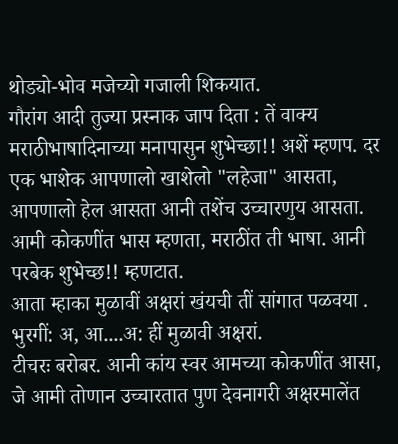थोड्यो-भोव मजेच्यो गजाली शिकयात.
गौरांग आदी तुज्या प्रस्नाक जाप दिता : तें वाक्य मराठीभाषादिनाच्या मनापासुन शुभेच्छा!! अशें म्हणप. दर एक भाशेक आपणालो खाशेलो "लहेजा" आसता, आपणालो हेल आसता आनी तशेंच उच्चारणुय आसता. आमी कोकणींत भास म्हणता, मराठींत ती भाषा. आनी परबेक शुभेच्छ!! म्हणटात.
आता म्हाका मुळावीं अक्षरां खंयची तीं सांगात पळवया .
भुरगीं: अ, आ....अ: हीं मुळावी अक्षरां.
टीचरः बरोबर. आनी कांय स्वर आमच्या कोकणींत आसा, जे आमी तोणान उच्चारतात पुण देवनागरी अक्षरमालेंत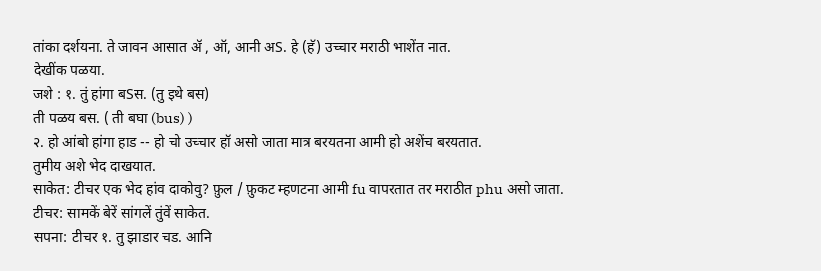तांका दर्शयना. ते जावन आसात ॲ , ऑ, आनी अS. हे (हॅ) उच्चार मराठी भाशेंत नात.
देखींक पळया.
जशे : १. तुं हांगा बSस. (तु इथे बस)
ती पळय बस. ( ती बघा (bus) )
२. हो आंबो हांगा हाड -- हो चो उच्चार हॉ असो जाता मात्र बरयतना आमी हो अशेंच बरयतात.
तुमीय अशे भेद दाखयात.
साकेत: टीचर एक भेद हांव दाकोवु? फ़ुल / फ़ुकट म्हणटना आमी fu वापरतात तर मराठीत phu असो जाता.
टीचर: सामकें बेरें सांगलें तुंवें साकेत.
सपना: टीचर १. तु झाडार चड. आनि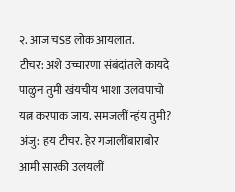२. आज चSड लोक आयलात.
टीचर: अशे उच्चारणा संबंदांतले कायदे पाळुन तुमी खंयचीय भाशा उलवपाचो यत्न करपाक जाय. समजलीं न्हंय तुमी?
अंजु: हय टीचर. हेर गजालींबाराबोर आमी सारकी उलयलीं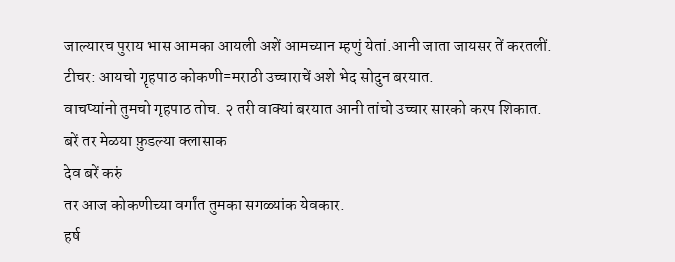जाल्यारच पुराय भास आमका आयली अशें आमच्यान म्हणुं येतां.आनी जाता जायसर तें करतलीं.
टीचर: आयचो गॄहपाठ कोकणी=मराठी उच्चाराचें अशे भेद सोदुन बरयात.
वाचप्यांनो तुमचो गृहपाठ तोच. २ तरी वाक्यां बरयात आनी तांचो उच्चार सारको करप शिकात.
बरें तर मेळया फ़ुडल्या क्लासाक
देव बरें करुं
तर आज कोकणीच्या वर्गांत तुमका सगळ्यांक येवकार.
हर्ष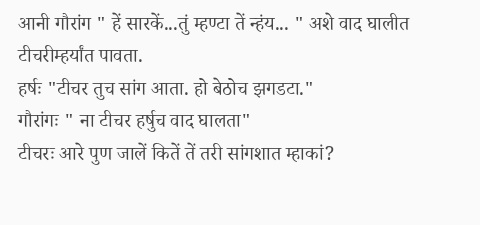आनी गौरांग " हें सारकें...तुं म्हण्टा तें न्हंय... " अशे वाद घालीत टीचरीम्हर्यांत पावता.
हर्षः "टीचर तुच सांग आता. हो बेठोच झगडटा."
गौरांगः " ना टीचर हर्षुच वाद घालता"
टीचरः आरे पुण जालें कितें तें तरी सांगशात म्हाकां?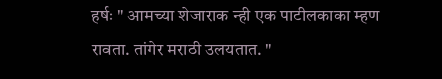हर्षः " आमच्या शेजाराक न्ही एक पाटीलकाका म्हण रावता. तांगेर मराठी उलयतात. "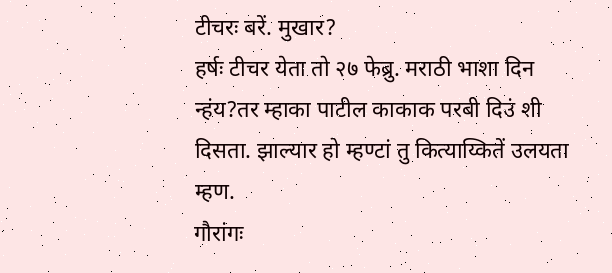टीचरः बरें. मुखार?
हर्षः टीचर येता तो २७ फेब्रु. मराठी भाशा दिन न्हंय?तर म्हाका पाटील काकाक परबी दिउं शी दिसता. झाल्यार हो म्हण्टां तु कित्याय्कितें उलयता म्हण.
गौरांगः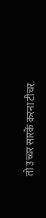तो उच्चर सारकें करना टीचर.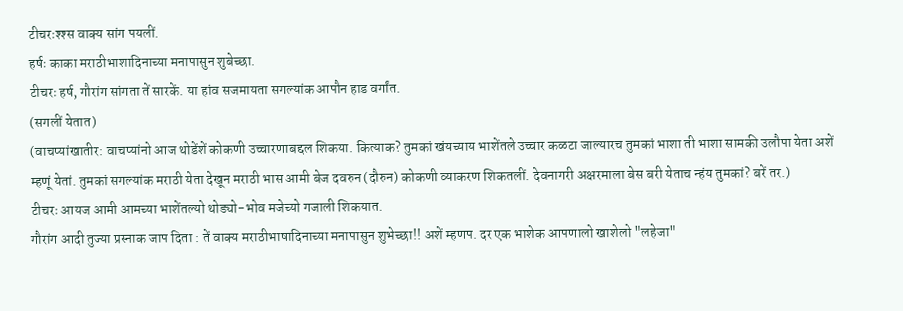टीचरःश्श्स वाक्य सांग पयलीं.
हर्षः काका मराठीभाशादिनाच्या मनापासुन शुबेच्छा.
टीचरः हर्ष, गौरांग सांगता तें सारकें. या हांव सजमायता सगल्यांक आपौन हाड वर्गांत.
(सगलीं येतात)
(वाचप्यांखातीर: वाचप्यांनो आज थोडेंशें कोकणी उच्चारणाबद्दल शिकया. कित्याक? तुमकां खंयच्याय भाशेंतले उच्चार कळटा जाल्यारच तुमकां भाशा ती भाशा सामकी उलौपा येता अशें म्हणूं येतां. तुमकां सगल्यांक मराठी येता देखून मराठी भास आमी बेज दवरुन (दौरुन) कोकणी व्याकरण शिकतलीं. देवनागरी अक्षरमाला बेस बरी येताच न्हंय तुमकां? बरें तर.)
टीचरः आयज आमी आमच्या भाशेंतल्यो थोड्यो-भोव मजेच्यो गजाली शिकयात.
गौरांग आदी तुज्या प्रस्नाक जाप दिता : तें वाक्य मराठीभाषादिनाच्या मनापासुन शुभेच्छा!! अशें म्हणप. दर एक भाशेक आपणालो खाशेलो "लहेजा"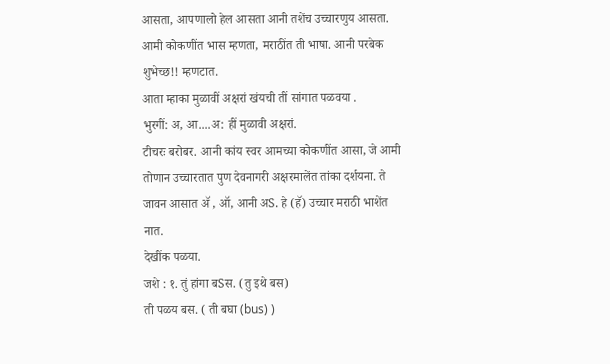आसता, आपणालो हेल आसता आनी तशेंच उच्चारणुय आसता. आमी कोकणींत भास म्हणता, मराठींत ती भाषा. आनी परबेक शुभेच्छ!! म्हणटात.
आता म्हाका मुळावीं अक्षरां खंयची तीं सांगात पळवया .
भुरगीं: अ, आ....अ: हीं मुळावी अक्षरां.
टीचरः बरोबर. आनी कांय स्वर आमच्या कोकणींत आसा, जे आमी तोणान उच्चारतात पुण देवनागरी अक्षरमालेंत तांका दर्शयना. ते जावन आसात ॲ , ऑ, आनी अS. हे (हॅ) उच्चार मराठी भाशेंत नात.
देखींक पळया.
जशे : १. तुं हांगा बSस. (तु इथे बस)
ती पळय बस. ( ती बघा (bus) )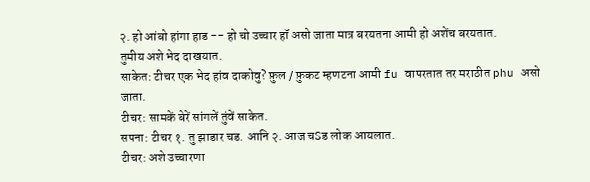२. हो आंबो हांगा हाड -- हो चो उच्चार हॉ असो जाता मात्र बरयतना आमी हो अशेंच बरयतात.
तुमीय अशे भेद दाखयात.
साकेत: टीचर एक भेद हांव दाकोवु? फ़ुल / फ़ुकट म्हणटना आमी fu वापरतात तर मराठीत phu असो जाता.
टीचर: सामकें बेरें सांगलें तुंवें साकेत.
सपना: टीचर १. तु झाडार चड. आनि २. आज चSड लोक आयलात.
टीचर: अशे उच्चारणा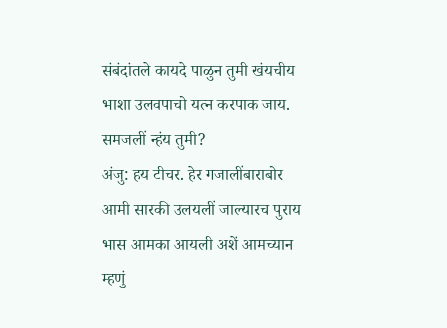संबंदांतले कायदे पाळुन तुमी खंयचीय भाशा उलवपाचो यत्न करपाक जाय. समजलीं न्हंय तुमी?
अंजु: हय टीचर. हेर गजालींबाराबोर आमी सारकी उलयलीं जाल्यारच पुराय भास आमका आयली अशें आमच्यान म्हणुं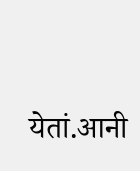येतां.आनी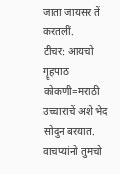जाता जायसर तें करतलीं.
टीचर: आयचो गॄहपाठ कोकणी=मराठी उच्चाराचें अशे भेद सोदुन बरयात.
वाचप्यांनो तुमचो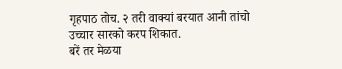गृहपाठ तोच. २ तरी वाक्यां बरयात आनी तांचो उच्चार सारको करप शिकात.
बरें तर मेळया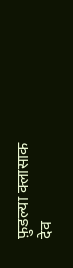फ़ुडल्या क्लासाक
देव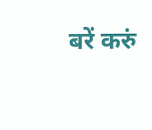बरें करुं